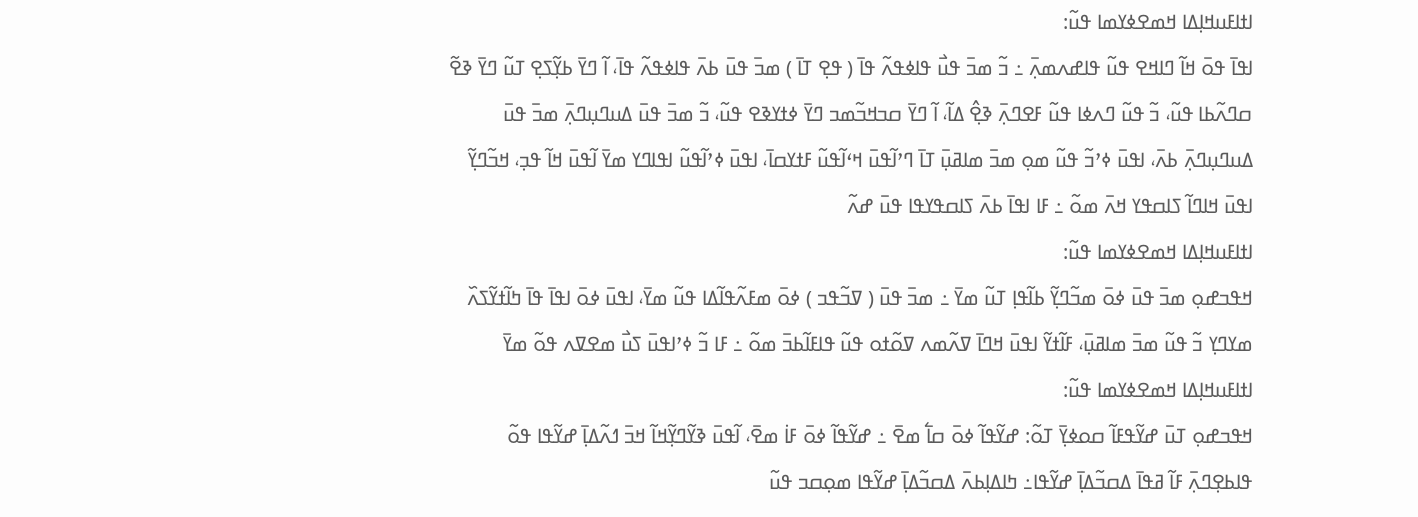ߊߙߊߓߎߞߊ߲ߡߊ ߞߘߐߦߌߘߊ ߟߎ߬:
ߊߟߊ߫ ߟߋ߫ ߞߊ߬ ߣߊߞߐ ߟߎ߬ ߟߊߝߍߘߍ߲߫ ߸ ߏ߬ ߘߏ߫ ߟߎ߯ ߟߊߦߟߍ߬ ߟߊ߫ ( ߟߐ߲ ߠߊ߫ ) ߘߏ߫ ߟߎ߫ ߕߍ߫ ߟߊߦߟߍ߬ ߟߊ߫، ߊ߬ ߣߌ߫ ߕߌ߲߬ߖߐ߲ ߠߎ߬ ߣߌ߫ ߢߐ߬ ߛߣߍ߬ߕߊ ߟߎ߬، ߏ߬ ߟߎ߬ ߣߍߦߊ ߟߎ߬ ߓߐߣߍ߲߫ ߢߐ߲߮ ߡߊ߬، ߊ߬ ߣߌ߫ ߛߏߞߏ߬ߘߏ ߣߌ߫ ߦߙߌߢߐ ߟߎ߬، ߏ߬ ߘߏ߫ ߟߎ߫ ߡߎߣߎ߲ߣߍ߲߫ ߘߏ߫ ߟߎ߫ ߡߎߣߎ߲ߣߍ߲߫ ߕߍ߫، ߊߟߎ߫ ߦߴߏ߬ ߟߎ߬ ߘߋ߲ ߘߏ߫ ߘߊߥߎ߲߫ ߠߊ߫ ߣߴߊ߬ߟߎ߫ ߞߵߊ߬ߟߎ߬ ߓߙߌߛߊ߫، ߊߟߎ߫ ߦߴߊ߬ߟߎ߬ ߊߟߊߣߌ ߘߌ߫ ߊ߬ߟߎ߫ ߞߊ߬ ߟߏ߲، ߞߏ߬ߣߌ߲߬ ߊߟߎ߫ ߞߊߣߊ߬ ߖߊߛߟߌ ߞߍ߫ ߘߋ߬ ߸ ߓߊ ߊߟߊ߫ ߕߍ߫ ߖߊߛߟߌߟߊ ߟߎ߫ ߝߍ߬
ߊߙߊߓߎߞߊ߲ߡߊ ߞߘߐߦߌߘߊ ߟߎ߬:
ߞߟߏߝߋ߲ ߘߏ߫ ߟߎ߫ ߦߋ߫ ߘߏ߬ߣߌ߲߬ ߕߊ߬ߟߊ߲ ߠߎ߬ ߘߌ߫ ߸ ߘߏ߫ ߟߎ߫ ( ߜߏ߬ߟߏ ) ߦߋ߫ ߘߓߍ߬ߟߊ߬ߡߊ ߟߎ߬ ߘߌ߫، ߊߟߎ߫ ߦߋ߫ ߊߟߊ߫ ߟߊ߫ ߤߊ߬ߙߌ߬ߖߍ߰ ߘߌߣߌ߲ ߏ߬ ߟߎ߬ ߘߏ߫ ߘߊߥߎ߲߫، ߓߊ߬ߙߌ߬ ߊߟߎ߫ ߞߣߊ߫ ߜߍ߬ߘߍ ߜߋ߬ߙߋ ߟߎ߬ ߟߊߓߊ߬ߕߏ߫ ߘߋ߬ ߸ ߓߊ ߏ߬ ߦߴߊߟߎ߫ ߖߎ߯ ߘߐߜߍ ߟߋ߬ ߘߌ߫
ߊߙߊߓߎߞߊ߲ߡߊ ߞߘߐߦߌߘߊ ߟߎ߬:
ߞߟߏߝߋ߲ ߠߎ߫ ߝߌ߬ߟߓߊ߬ ߛߋߦߌ߲߫ ߠߋ߬: ߝߌ߬ߟߊ߬ ߦߋ߫ ߛߊ߱ ߘߐ߫ ߸ ߝߌ߬ߟߊ߬ ߦߋ߫ ߓߊ߭ ߘߐ߫، ߊ߬ߟߎ߫ ߢߌ߬ߣߌ߲߬ߞߊ߬ ߞߏ߫ ߗߍ߬ߡߊ߲߫ ߝߌ߬ߟߊ ߟߋ߬ ߟߊߕߐ߲ߣߍ߲߫ ߓߊ߬ ߥߟߊ߫ ߡߛߏ߬ߡߊ߲߫ ߝߌ߬ߟߊ߸ ߤߊߡߊ߲ߕߍ߫ ߡߛߏ߬ߡߊ߲߫ ߝߌ߬ߟߊ ߘߋ߲ߛߏ ߟߎ߬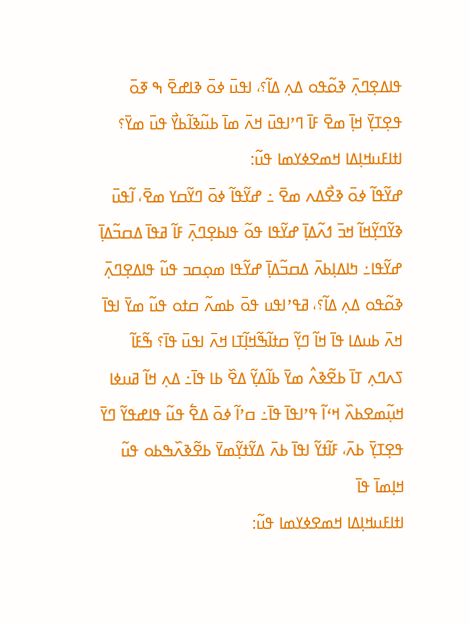ߟߊߡߐ߲ߣߍ߲߫ ߢߋ߬ߟߋ ߡߍ߲ ߡߊ߬؟، ߊߟߎ߫ ߦߋ߫ ߢߊߝߐ߫ ߒ ߧߋ߫ ߟߐ߲ߠߌ߲߫ ߞߊ߲߫ ߘߐ߫ ߓߊ߫ ߣߴߊߟߎ߫ ߞߍ߫ ߘߊ߫ ߕߎ߬ߢߊ߬ߕߌ߯ ߟߎ߫ ߘߌ߫؟
ߊߙߊߓߎߞߊ߲ߡߊ ߞߘߐߦߌߘߊ ߟߎ߬:
ߝߌ߬ߟߊ߬ ߦߋ߫ ߢߐ߯ߡߍ ߘߐ߫ ߸ ߝߌ߬ߟߊ߬ ߦߋ߫ ߣߌ߬ߛߌ ߘߐ߫، ߊ߬ߟߎ߫ ߢߌ߬ߣߌ߲߬ߞߊ߬ ߞߏ߫ ߗߍ߬ߡߊ߲߫ ߝߌ߬ߟߊ ߟߋ߬ ߟߊߕߐ߲ߣߍ߲߫ ߓߊ߬ ߥߟߊ߫ ߡߛߏ߬ߡߊ߲߫ ߝߌ߬ߟߊ߸ ߤߊߡߊ߲ߕߍ߫ ߡߛߏ߬ߡߊ߲߫ ߝߌ߬ߟߊ ߘߋ߲ߛߏ ߟߎ߬ ߟߊߡߐ߲ߣߍ߲߫ ߢߋ߬ߟߋ ߡߍ߲ ߡߊ߬؟، ߥߟߴߊߟߎ ߟߋ߫ ߕߘߍ߬ ߛߙߋ ߟߎ߬ ߘߌ߫ ߊߟߊ߫ ߞߍ߫ ߕߎߡߊ ߟߊ߫ ߞߊ߬ ߣߌ߲߬ ߛߙߊ߬ߒ߬ߞߊ߲߬ߠߊ ߞߍ߫ ߊߟߎ߫ ߟߊ߫؟ ߒ߬ߓߊ߬ ߖߍߣߍ߲ ߠߊ߫ ߕߐ߬ߢߍ߮ ߘߌ߫ ߕߊ߬ߡߌ߲߬ ߡߐ߰ ߕߊ ߟߊ߫߸ ߡߍ߲ ߞߊ߬ ߥߎߦߊ ߞߎ߲߬ߘߐߕߍ߰ ߞߵߊ߬ ߟߴߊߟߊ߫ ߟߊ߫߸ ߛߴߊ߬ ߦߋ߫ ߡߐ߱ ߟߎ߬ ߟߊߝߟߌ߬ ߣߌ߫ ߟߐ߲ߠߌ߲߫ ߕߍ߫، ߓߊ߬ߙߌ߬ ߊߟߊ߫ ߕߍ߫ ߡߌ߬ߙߌ߲߬ߘߌ߫ ߕߐ߬ߢߍ߰ߒߕߋ ߟߎ߬ ߞߊ߲ߘߊ߫ ߟߊ߫
ߊߙߊߓߎߞߊ߲ߡߊ ߞߘߐߦߌߘߊ ߟߎ߬: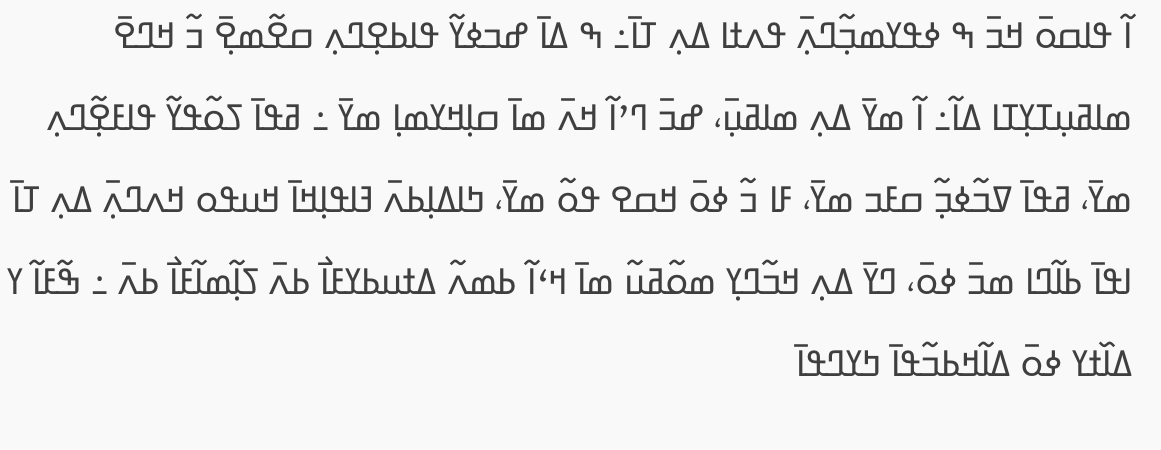ߊ߬ ߟߊߛߋ߫ ߞߏ߫ ߒ ߦߟߌߘߏ߲߬ߣߍ߲߫ ߟߍߙߊ ߡߍ߲ ߠߊ߫߸ ߒ ߡߊ߫ ߝߏߦߌ߬ ߟߊߕߐ߲ߣߍ߲ ߛߐ߬ߘߐ߲߫ ߏ߬ ߞߣߐ߫ ߘߊߥߎ߲ߠߌ߲ߠߊ ߡߊ߬߸ ߊ߬ ߘߌ߫ ߡߍ߲ ߘߊߥߎ߲߫، ߝߏ߫ ߣߴߊ߬ ߞߍ߫ ߘߊ߫ ߛߊ߲ߞߌߘߊ߲ ߘߌ߫ ߸ ߥߟߊ߫ ߖߋ߬ߟߌ߬ ߟߊߓߐ߲߬ߣߍ߲ ߘߌ߫، ߥߟߊ߫ ߜߏ߬ߦߏ߲߬ ߛߓߏ ߘߌ߫، ߓߊ ߏ߬ ߦߋ߫ ߞߛߐ ߟߋ߬ ߘߌ߫، ߤߊߡߊ߲ߕߍ߫ ߔߊߟߊ߲ߞߊ߫ ߞߎߟߋ ߞߍߣߍ߲߫ ߡߍ߲ ߠߊ߫ ߊߟߊ߫ ߕߊ߬ߣߊ ߘߏ߫ ߦߋ߫، ߣߌ߫ ߡߍ߲ ߞߏ߬ߣߌ߲ ߘߋ߬ߥߎ߬ ߘߊ߫ ߞߵߊ߬ ߕߘߍ߬ ߡߙߎߕߌߓߊ߯ ߕߍ߫ ߖߊ߲߬ߘߊ߬ߓߊ߯ ߕߍ߫ ߸ ߒ߬ߓߊ߬ ߌ ߡߊ߰ߙߌ ߦߋ߫ ߡߊ߬ߞߕߏ߬ߟߊ߫ ߤߌߣߟߊ߫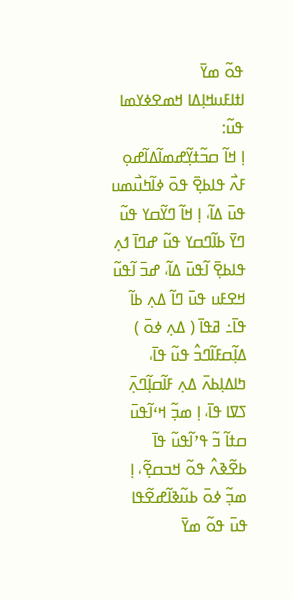ߟߋ߬ ߘߌ߫
ߊߙߊߓߎߞߊ߲ߡߊ ߞߘߐߦߌߘߊ ߟߎ߬:
ߊ߲ ߞߊ߬ ߛߏ߬ߙߌ߲߬ߝߘߊ߬ߡߊ߬ߝߋ߲ ߓߍ߯ ߟߊߕߐ߲߫ ߟߋ߫ ߦߊ߬ߤߎ߯ߘߎ ߟߎ߫ ߡߊ߬، ߊ߲ ߞߊ߬ ߣߌ߬ߛߌ ߟߎ߬ ߣߌ߫ ߕߊ߬ߣߛߌ ߟߎ߬ ߝߣߊ߫ ߗߍ߲ ߟߊߕߐ߲߫ ߊ߬ߟߎ߫ ߡߊ߬، ߝߏ߫ ߊ߬ߟߎ߬ ߞߐߓߎ ߟߎ߫ ߣߊ߬ ߡߍ߲ ߕߊ߬ ߟߊ߫߸ ߥߟߊ߫ ( ߡߍ߲ ߦߋ߫ ) ߡߊ߲߬ߛߓߊ߬ߣߏ߮ ߟߎ߬ ߟߊ߫، ߤߊߡߊ߲ߕߍ߫ ߡߍ߲ ߓߊ߬ߛߊ߲߬ߣߍ߲߫ ߖߜߊ ߟߊ߫، ߊ߲ ߘߏ߲߬ ߞߵߊ߬ߟߎ߫ ߛߙߊ߬ ߏ߬ ߟߴߊ߬ߟߎ߬ ߟߊ߫ ߕߐ߬ߢߍ߮ ߟߋ߬ ߞߏߛߐ߲߬، ߊ߲ ߘߏ߲߬ ߦߋ߫ ߕߎ߬ߢߊ߬ߝߐ߬ߟߊ ߟߎ߫ ߟߋ߬ ߘߌ߫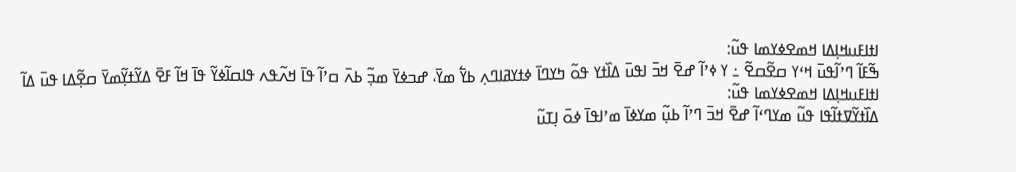ߊߙߊߓߎߞߊ߲ߡߊ ߞߘߐߦߌߘߊ ߟߎ߬:
ߒ߬ߓߊ߬ ߣߴߊ߬ߟߎ߫ ߞߵߌ ߛߐ߬ߛߐ߬ ߸ ߌ ߦߴߊ߬ ߝߐ߫ ߞߏ߫ ߊߟߎ߫ ߡߊ߰ߙߌ ߟߋ߬ ߤߌߣߊ߫ ߦߙߌߥߊߣߍ߲ ߕߌ߱ ߘߌ߫، ߝߏߦߌ߫ ߘߏ߲߬ ߕߍ߫ ߛߴߊ߬ ߟߊ߫ ߞߍ߬ߟߍ ߟߊߛߊ߬ߦߌ߬ ߟߊ߫ ߞߊ߬ ߓߐ߫ ߡߌ߬ߙߌ߲߬ߘߌ߫ ߛߐ߲߬ߡߊ ߟߎ߫ ߡߊ߬
ߊߙߊߓߎߞߊ߲ߡߊ ߞߘߐߦߌߘߊ ߟߎ߬:
ߡߊ߰ߙߌ߬ߜߙߊ߬ߟߊ ߟߎ߬ ߘߌߣߵߊ߬ ߝߐ߫ ߞߏ߫ ߣߴߊ߬ ߕߎ߲߬ ߘߌߦߊ߫ ߘߴߊߟߊ߫ ߦߋ߫ ߊ߲ߠߎ߬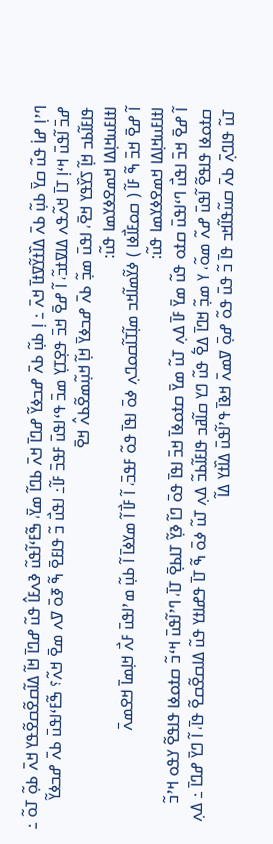ߣߴߊ߲ ߝߊ߭ ߟߎ߬ ߛߌ߫ ߕߎ߲߬ ߕߍ߫ ߡߊ߰ߙߌ߬ߜߙߊ߫ ߞߍ߫ ߸ ߊ߲ ߕߎ߲߬ ߕߍ߫ ߝߏߦߌ߬ ߝߣߊ߫ ߞߍ߫ ߕߣߊ߬ ߘߌ߫، ߒ߬ߓߵߊ߬ߟߎ߬ ߢߍߓߊ߮ ߟߎ߬ ߝߣߊ߫ ߞߊ߬ ߡߊ߬ߛߐ߬ߛߐ߬ߟߌ ߞߍ߫ ߕߋ߲߬ ߠߋ߬ ߸ ߝߏ߫ ߊ߬ߟߎ߫ ߞߵߊ߲ ߠߊ߫ ߞߍ߬ߟߍ ߡߊߜߙߏ߬، ߊ߬ ߝߐ߫ ߞߏ߫ ߟߐ߲ߠߌ߲ ߘߏ߫ ߟߵߊߟߎ߫ ߓߟߏ߫ ߓߊ߬߸ ߊߟߎ߯ ߏ߬ ߟߊߓߐ߫ ߒ߬ ߧߋ߫ ߜߍ ߘߐ߫ ߞߍ߬؟ ߒ߬ߓߵߊߟߎ߫ ߕߍ߫ ߝߏߦߌ߬ ߟߊߓߊ߬ߕߏ ߞߊ߲߬ ߖߌ߰ߟߌ ߞߐ߫، ߊߟߎ߫ ߘߏ߲߬ ߕߍ߫ ߝߏߦߌ߫ ߞߊ߲߬ ߞߎ߲߬ߘߐ߬ߕߍ߮ ߞߐ߫
ߊߙߊߓߎߞߊ߲ߡߊ ߞߘߐߦߌߘߊ ߟߎ߬:
ߊ߬ ߝߐ߫ ߞߏ߫ ߒ߬ ߓߊ߬ ( ߛߋߓߊ߯ߦߊ ) ߦߌ߬ߘߊ߬ߞߏ ߘߊ߲߬ߠߊ߬ߛߋߣߍ߲ ߦߋ߫ ߊߟߊ߫ ߟߋ߬ ߓߟߏ߫، ߊ߬ ߓߊ߯ ߊ߬ ߘߌߦߊ߫ ߊ߬ ߕߎ߲߬ ߘߴߊߟߎ߫ ߓߍ߯ ߞߊ߲ߘߊ߫ ߞߐߘߍ߫
ߊߙߊߓߎߞߊ߲ߡߊ ߞߘߐߦߌߘߊ ߟߎ߬:
ߊ߬ ߝߐ߫ ߞߏ߫ ߊߟߎ߯ ߣߵߊߟߎ߫ ߛߙߋ ߟߎ߬ ߘߌ߫ ߓߊ߫ ߡߍ߲ ߠߎ߬ ߘߌ߫ ߛߙߋߦߊ߫ ߞߏ߫ ߊߟߊ߫ ߟߋ߫ ߣߊ߬ ߢߌ߲߬ ߠߊߕߐ߲߫ ߠߊ߫، ߣߴߊ߬ߟߎ߫ ߞߵߏ߬ ߛߙߋߦߊ ߟߊߟߐ߬ ߌߟߋ ߞߴߏ߬ ߛߙߋߦߊ ߟߊߟߐ߬ ߊ߬ߟߎ߫ ߝߍ߬ ߘߋ߬، ߌ ߘߏ߲߬ ߞߣߊ߫ ߡߐ߱ ߟߎ߬ ߣߌ ߛߊ߬ߥߏ ߟߊߓߊ߬ߕߏ߬ ߡߍ߲ ߠߎ߬ ߦߋ߫ ߒ߬ ߠߊ߫ ߟߝߊߙߌ ߟߎ߬ ߡߊߛߐ߬ߛߐ߬ ߟߊ߫، ߊ߬ ߣߌ߫ ߝߣߊ߫ ߸ ߡߍ߲ ߠߎ߬ ߟߊߣߍ߲߫ ߕߍ߫ ߛߎ߬ߟߊ߬ߞߏ ߟߊ߫ ߏ߬ ߟߎ߫ ߟߋ߬ ߝߋ߲߫ ߜߘߍ߫ ߞߢߊ߫ ߟߴߊ߬ߟߎ߫ ߡߊ߰ߙߌ ߡߊ߬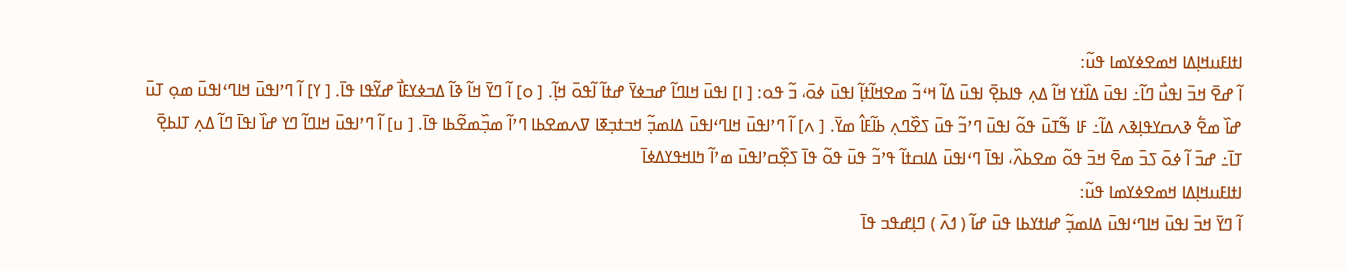ߊߙߊߓߎߞߊ߲ߡߊ ߞߘߐߦߌߘߊ ߟߎ߬:
ߊ߬ ߝߐ߫ ߞߏ߫ ߊߟߎ߯ ߣߊ߬߸ ߊߟߎ߫ ߡߊ߰ߙߌ ߞߊ߬ ߡߍ߲ ߟߊߕߐ߲߫ ߊߟߎ߫ ߡߊ߬ ߞߵߏ߬ ߘߐߞߊ߬ߙߊ߲߬ ߊߟߎ߫ ߦߋ߫، ߏ߬ ߟߋ: [ ߊ] ߊߟߎ߫ ߞߊߣߊ߬ ߝߏߦߌ߫ ߝߙߊ߬ ߊ߬ߟߋ߫ ߞߊ߲߬. [ ߋ] ߊ߬ ߣߌ߫ ߞߊ߬ ߢߊ߬ ߡߏߦߌߓߊ߯ ߝߌ߬ߟߊ ߟߊ߫. [ ߌ] ߊ߬ ߣߴߊߟߎ߫ ߞߊߣߵߊߟߎ߫ ߘߋ߲ ߠߎ߫ ߝߊ߰ ߘߐ߱ ߢߍߛߌߟߊ߲ߢߍ ߡߊ߬߸ ߓߊ ߒ߬ߠߎ߫ ߟߋ߬ ߊߟߎ߫ ߣߴߏ߬ ߟߎ߫ ߖߐ߰ߣߍ߲ ߕߊ߬ߓߊ߮ ߘߌ߫. [ ߍ] ߊ߬ ߣߴߊߟߎ߫ ߞߊߣߵߊߟߎ߫ ߡߊߘߏ߲߬ ߞߏߙߏ߲ߧߊ ߜߍߘߐߕߊ ߣߴߊ߬ ߘߏ߲߰ߘߐ߬ߕߊ ߟߊ߫. [ ߎ] ߊ߬ ߣߴߊߟߎ߫ ߞߊߣߊ߬ ߣߌ ߝߊ߰ ߊߟߊ߫ ߣߊ߬ ߡߍ߲ ߠߊߕߐ߲߫ ߠߊ߫߸ ߝߏ߫ ߊ߬ ߦߋ߫ ߖߏ߫ ߘߐ߫ ߞߏ߫ ߟߋ߬ ߘߐߕߍ߰، ߊߟߊ߫ ߣߵߊߟߎ߫ ߡߊߛߙߊ߬ ߟߴߏ߬ ߟߎ߫ ߟߋ߬ ߟߊ߫ ߖߐ߲߰ߛߴߊߟߎ߫ ߘߴߊ߬ ߤߊߞߟߌߡߦߊ߫
ߊߙߊߓߎߞߊ߲ߡߊ ߞߘߐߦߌߘߊ ߟߎ߬:
ߊ߬ ߣߌ߫ ߞߏ߫ ߊߟߎ߫ ߞߊߣߵߊߟߎ߫ ߡߊߘߏ߲߬ ߝߊߙߌߕߊ ߟߎ߫ ߝߊ߬ ( ߗߍ߫ ) ߣߊ߲ߝߟߏ ߟߊ߫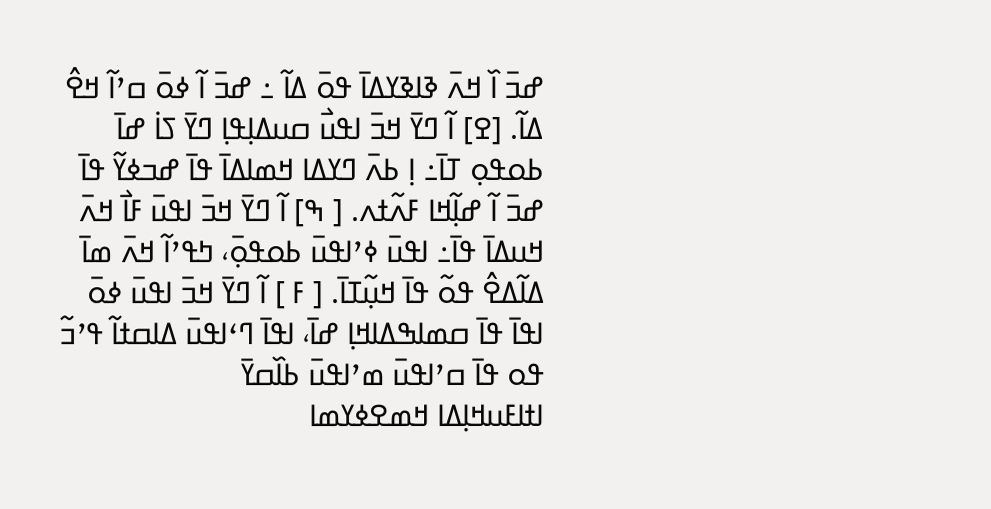ߝߏ߫ ߊ߰ ߞߍ߫ ߢߊߢߌߡߊ߫ ߟߋ߫ ߡߊ߬ ߸ ߝߏ߫ ߊ߬ ߦߋ߫ ߛߴߊ߬ ߞߐ߮ ߡߊ߬. [ߐ] ߊ߬ ߣߌ߫ ߞߏ߫ ߊߟߎ߯ ߛߎߡߊ߲ߟߊ߲ ߣߌ߫ ߖߊ߭ ߝߊ߫ ߕߋߟߋ߲ ߠߊ߫߸ ߊ߲ ߕߍ߫ ߣߌߡߊ ߞߘߊߡߊ߫ ߟߊ߫ ߝߏߦߌ߬ ߟߊ߫ ߝߏ߫ ߊ߬ ߝߊ߲߬ߞߊ ߓߍ߬ߙߍ. [ ߒ] ߊ߬ ߣߌ߫ ߞߏ߫ ߊߟߎ߫ ߓߊ߯ ߞߍ߫ ߞߎߡߊ߫ ߟߊ߫߸ ߊߟߎ߫ ߦߴߊߟߎ߫ ߕߋߟߋ߲߫، ߤߟߴߊ߬ ߞߍ߫ ߘߊ߫ ߡߊ߬ߡߐ߮ ߟߋ߬ ߟߊ߫ ߞߎ߲߬ߠߊ߫. [ ߓ ] ߊ߬ ߣߌ߫ ߞߏ߫ ߊߟߎ߫ ߦߋ߫ ߊߟߊ߫ ߟߊ߫ ߛߘߊߒߡߊߞߊ߲ ߝߊ߫، ߊߟߊ߫ ߣߵߊߟߎ߫ ߡߊߛߙߊ߬ ߟߴߏ߬ ߟߋ ߟߊ߫ ߛߴߊߟߎ߫ ߘߴߊߟߎ߫ ߕߊ߰ߛߌ߫
ߊߙߊߓߎߞߊ߲ߡߊ ߞߘߐߦߌߘߊ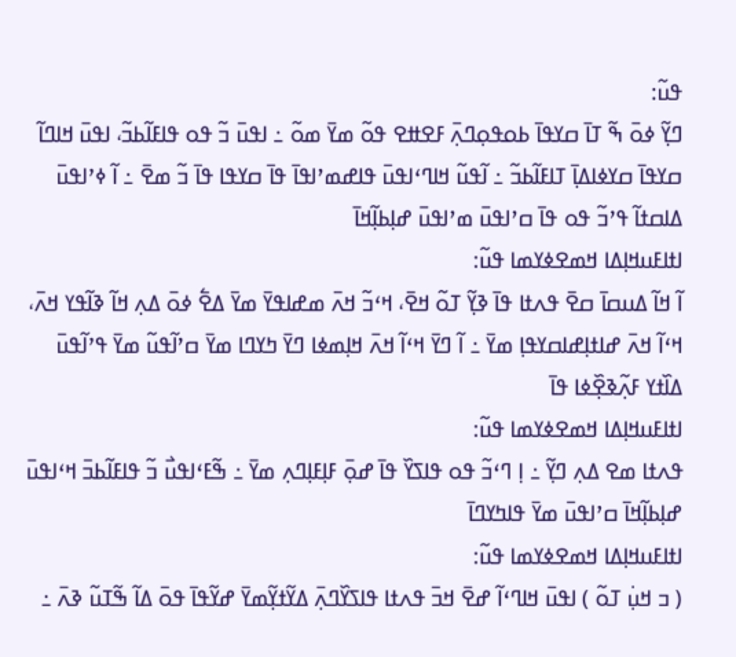ߟߎ߬:
ߣߌ߲߬ ߦߋ߫ ߒ߬ ߠߊ߫ ߛߌߟߊ߫ ߕߋߟߋ߲ߣߍ߲߫ ߓߐߚߐ ߟߋ߬ ߘߌ߫ ߘߋ߬ ߸ ߊߟߎ߫ ߏ߬ ߟߋ ߟߊߓߊ߬ߕߏ߬، ߊߟߎ߫ ߞߊߣߊ߬ ߛߌߟߊ߫ ߛߌߦߊߡߊ߲߫ ߠߊߓߊ߬ߕߏ߬ ߸ ߊ߬ߟߎ߬ ߞߊߣߵߊߟߎ߫ ߟߊߝߘߴߊߟߊ߫ ߟߊ߫ ߛߌߟߊ ߟߊ߫ ߏ߬ ߘߐ߫ ߸ ߊ߬ ߦߴߊߟߎ߫ ߡߊߛߙߊ߬ ߟߴߏ߬ ߟߋ ߟߊ߫ ߛߴߊߟߎ߫ ߘߴߊߟߎ߫ ߝߊ߲ߕߊ߲߬ߞߊ߫
ߊߙߊߓߎߞߊ߲ߡߊ ߞߘߐߦߌߘߊ ߟߎ߬:
ߊ߬ ߞߊ߬ ߡߎߛߊ߫ ߛߐ߫ ߟߍߙߊ ߟߊ߫ ߢߌ߲߬ ߠߋ߬ ߞߐ߫، ߞߵߏ߬ ߞߍ߫ ߘߝߊߟߌ߫ ߘߌ߫ ߡߐ߱ ߦߋ߫ ߡߍ߲ ߞߊ߬ ߢߊ߬ߟߌ ߞߍ߫، ߞߵߊ߬ ߞߍ߫ ߝߊߙߊ߲ߝߊߛߌߟߊ߲ ߘߌ߫ ߸ ߊ߬ ߣߌ߫ ߞߵߊ߬ ߞߍ߫ ߞߊ߲ߘߦߊ ߣߌ߫ ߤߌߣߊ ߘߌ߫ ߛߴߊ߬ߟߎ߬ ߘߌ߫ ߟߴߊ߬ߟߎ߫ ߡߊ߰ߙߌ ߓߍ߲߬ߢߐ߲߰ߦߊ ߟߊ߫
ߊߙߊߓߎߞߊ߲ߡߊ ߞߘߐߦߌߘߊ ߟߎ߬:
ߟߍߙߊ ߘߐ ߡߍ߲ ߣߌ߲߬ ߸ ߊ߲ ߣߵߏ߬ ߟߋ ߟߊߖߌ߰ ߟߊ߫ ߝߋ߲߫ ߓߊ߲ߓߊ߲ߣߍ߲ ߘߌ߫ ߸ ߒ߬ߓߵߊߟߎ߯ ߏ߬ ߟߊߓߊ߬ߕߏ߫ ߞߵߊߟߎ߫ ߝߊ߲ߕߊ߲߬ߞߊ߫ ߛߴߊߟߎ߫ ߘߌ߫ ߟߊߤߌߣߊ߫
ߊߙߊߓߎߞߊ߲ߡߊ ߞߘߐߦߌߘߊ ߟߎ߬:
( ߏ ߞߎ߲߭ ߠߋ߬ ) ߊߟߎ߫ ߞߊߣߵߊ߬ ߝߐ߫ ߞߏ߫ ߟߍߙߊ ߟߊߖߌ߰ߣߍ߲߫ ߡߌ߬ߙߌ߲߬ߘߌ߫ ߝߌ߬ߟߊ߫ ߟߋ߫ ߡߊ߬ ߒ߬ߠߎ߬ ߢߍ߫ ߸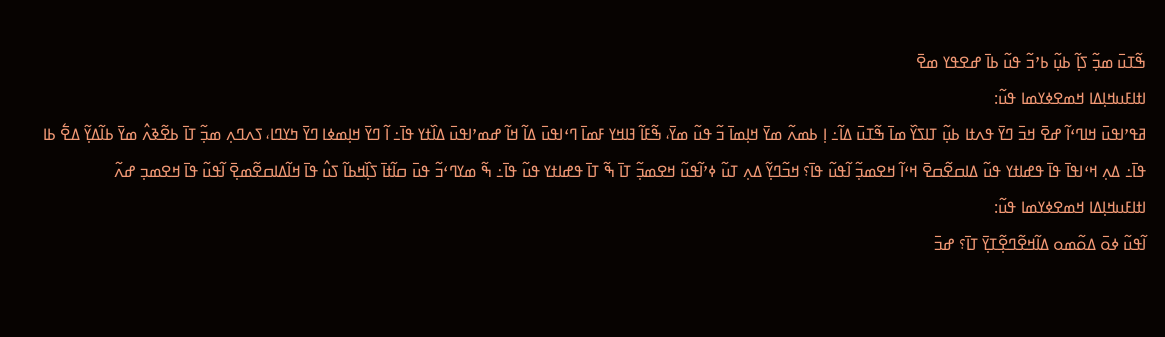ߒ߬ߠߎ߫ ߘߏ߲߬ ߖߊ߲߬ ߕߎ߲߬ ߕߴߏ߬ ߟߎ߬ ߕߊ߫ ߝߐߟߌ ߘߐ߫
ߊߙߊߓߎߞߊ߲ߡߊ ߞߘߐߦߌߘߊ ߟߎ߬:
ߥߟߴߊߟߎ߫ ߞߊߣߵߊ߬ ߝߐ߫ ߞߏ߫ ߣߌ߫ ߟߍߙߊ ߕߎ߲߬ ߠߊߖߌ߰ ߘߊ߫ ߒ߬ߠߎ߫ ߡߊ߬߸ ߊ߲ ߕߘߍ߬ ߘߌ߫ ߞߊ߲ߘߊ߫ ߏ߬ ߟߎ߬ ߘߌ߫، ߒ߬ߓߊ߬ ߔߊߞߌ ߓߘߊ߫ ߣߵߊߟߎ߫ ߡߊ߬ ߞߊ߬ ߝߘߴߊߟߎ߫ ߡߊ߰ߙߌ ߟߊ߫߸ ߊ߬ ߣߌ߫ ߞߊ߲ߘߦߊ ߣߌ߫ ߤߌߣߊ، ߖߍߣߍ߲ ߘߏ߲߬ ߠߊ߫ ߕߐ߬ߢߍ߮ ߘߌ߫ ߕߊ߬ߡߌ߲߬ ߡߐ߱ ߕߊ ߟߊ߫߸ ߡߍ߲ ߞߵߊߟߊ߫ ߟߊ߫ ߟߝߊߙߌ ߟߎ߬ ߡߊߛߐ߬ߛߐ߫ ߞߵߊ߬ ߞߐߘߏ߲߬ ߊ߬ߟߎ߬ ߟߊ߫؟ ߞߏ߬ߣߌ߲߬ ߡߍ߲ ߠߎ߬ ߦߴߊ߬ߟߎ߬ ߞߐߘߏ߲߬ ߠߊ߫ ߒ߬ ߠߊ߫ ߟߝߊߙߌ ߟߎ߬ ߟߊ߫߸ ߒ߬ ߘߌߣߵߏ߬ ߟߎ߫ ߛߊ߬ߙߊ߫ ߖߊ߲߰ߞߕߊ߬ ߖߎ߮ ߟߊ߫ ߞߊ߬ߡߊߛߐ߬ߘߐ߲߫ ߊ߬ߟߎ߬ ߟߊ߫ ߞߐߘߏ߲ ߝߍ߬
ߊߙߊߓߎߞߊ߲ߡߊ ߞߘߐߦߌߘߊ ߟߎ߬:
ߊ߬ߟߎ߬ ߦߋ߫ ߡߋ߬ߘߋ ߡߊ߬ߞߐ߬ߣߐ߲߬ߠߌ߲߫ ߠߊ߫؟ ߝߏ߫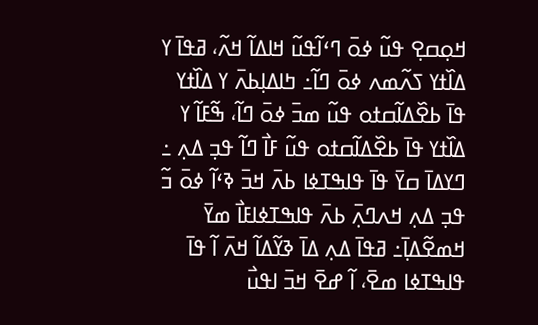ߞߋ߲ߛߐ߲ ߟߎ߬ ߦߋ߫ ߣߵߊ߬ߟߎ߬ ߞߊߡߊ߬ ߞߍ߬، ߥߟߊ߫ ߌ ߡߊ߰ߙߌ ߖߍ߬ߘߍ ߦߋ߫ ߣߊ߬߸ ߤߊߡߊ߲ߕߍ߫ ߌ ߡߊ߰ߙߌ ߟߊ߫ ߕߐ߰ߡߊ߬ߛߙߋ ߟߎ߬ ߘߏ߫ ߦߋ߫ ߣߊ߬، ߒ߬ߓߊ߬ ߌ ߡߊ߰ߙߌ ߟߊ߫ ߕߐ߰ߡߊ߬ߛߙߋ ߟߎ߬ ߓߊ߯ ߣߊ߬ ߟߏ߲ ߡߍ߲ ߸ ߣߌߡߊ߫ ߛߌ߫ ߟߊ߫ ߟߊߒߠߦߊ ߕߍ߫ ߞߏ߫ ߢߵߊ߬ ߦߋ߫ ߏ߬ ߟߏ߲ ߡߍ߲ ߞߍߣߍ߲߫ ߕߍ߫ ߟߊߒߠߦߊߓߊ߯ ߘߌ߫ ߞߘߐ߬ߡߊ߲߫߸ ߥߟߊ߫ ߡߍ߲ ߡߊ߫ ߢߌ߬ߡߊ߬ ߞߍ߫ ߊ߬ ߟߊ߫ ߟߊߒߠߦߊ ߘߐ߫، ߊ߬ ߝߐ߫ ߞߏ߫ ߊߟߎ߯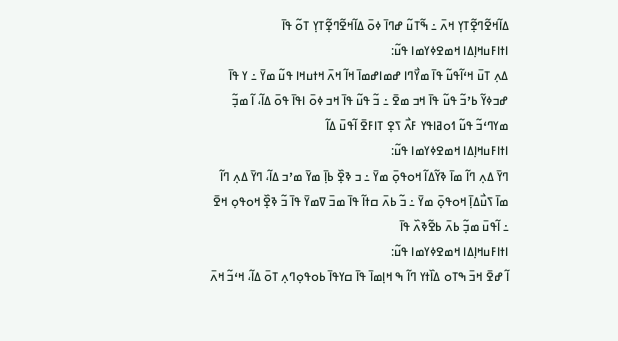ߡߊ߬ߞߐ߬ߣߐ߲߬ߠߌ߲ ߞߍ߫ ߸ ߒ߬ߠߎ߬ ߝߣߊ߫ ߦߋ߫ ߡߊ߬ߞߐ߬ߣߐ߲߬ߠߌ߲ ߠߋ߬ ߟߊ߫
ߊߙߊߓߎߞߊ߲ߡߊ ߞߘߐߦߌߘߊ ߟߎ߬:
ߡߍ߲ ߠߎ߫ ߞߵߊ߬ߟߎ߬ ߟߊ߫ ߘߌ߯ߣߊ ߝߘߊߝߘߊ߫ ߞߊ߬ ߞߍ߫ ߞߙߎߞߊ ߟߎ߬ ߘߌ߫ ߸ ߌ ߟߊ߫ ߝߏߦߌ߬ ߕߴߏ߬ ߟߎ߬ ߟߊ߫ ߞߏ ߘߐ߫ ߸ ߏ߬ ߟߎ߬ ߟߊ߫ ߞߏ ߦߋ߫ ߊߟߊ߫ ߟߋ߫ ߡߊ߬، ߊ߬ ߘߏ߲߬ ߘߌߣߵߏ߬ ߟߎ߬ ߗߋߥߊߟߌ ߓߍ߯ ߖߐ߲ ߠߊߓߐ߫ ߊ߬ߟߎ߫ ߡߊ߬
ߊߙߊߓߎߞߊ߲ߡߊ ߞߘߐߦߌߘߊ ߟߎ߬:
ߣߌ߫ ߡߍ߲ ߣߊ߬ ߘߊ߫ ߢߌ߬ߡߊ߬ ߞߋߟߋ߲߫ ߘߌ߫ ߸ ߏ ߢߐ߲߰ ߕߊ߲߫ ߘߌ߫ ߘߴߏ ߡߊ߬، ߣߌ߫ ߡߍ߲ ߣߊ߬ ߘߊ߫ ߖߎ߯ߡߊ߲߫ ߞߋߟߋ߲߫ ߘߌ߫ ߸ ߏ߬ ߕߍ߫ ߛߙߊ߬ ߟߊ߫ ߘߏ߫ ߜߘߌ߫ ߟߊ߫ ߏ߬ ߢߐ߲߰ ߞߋߟߋ߲ ߞߐ߫ ߸ ߊ߬ߟߎ߫ ߘߏ߲߬ ߕߍ߫ ߕߐ߬ߢߍ߰ ߟߊ߫
ߊߙߊߓߎߞߊ߲ߡߊ ߞߘߐߦߌߘߊ ߟߎ߬:
ߊ߬ ߝߐ߫ ߞߏ߫ ߒߠߋ ߡߊ߰ߙߌ ߣߊ߬ ߒ ߞߊ߲ߘߊ߫ ߟߊ߫ ߛߌߟߊ߫ ߕߋߟߋ߲ߣߍ߲ ߠߋ߫ ߡߊ߬، ߞߵߏ߬ ߞߍ߫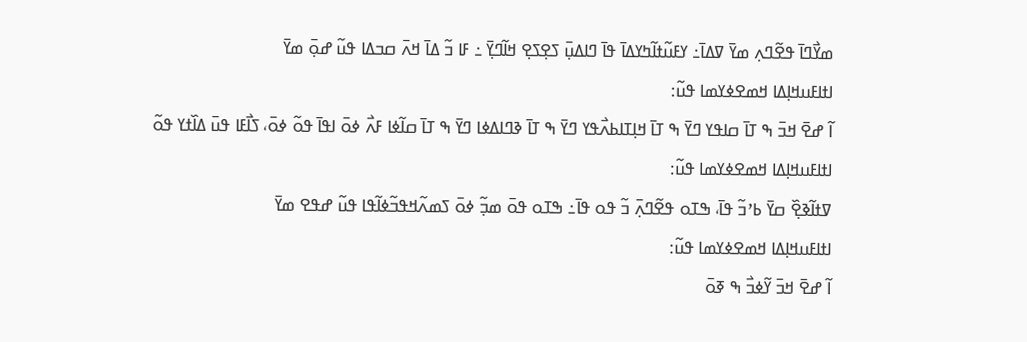ߘߌ߯ߣߊ߫ ߟߐ߬ߣߍ߲ ߘߌ߫ ߜߡߊ߫߸ ߌߓߎ߬ߙߊ߬ߤߌߡߊ߫ ߟߊ߫ ߣߊߡߎ߲߫ ߖߐ߲ߖߐ߲ ߞߊ߬ߣߌ߲߫ ߸ ߓߊ ߏ߬ ߡߊ߫ ߞߍ߫ ߛߏߡߊ ߟߎ߬ ߝߋ߲߫ ߘߌ߫
ߊߙߊߓߎߞߊ߲ߡߊ ߞߘߐߦߌߘߊ ߟߎ߬:
ߊ߬ ߝߐ߫ ߞߏ߫ ߒ ߠߊ߫ ߛߊߟߌ ߣߌ߫ ߒ ߠߊ߫ ߞߊ߲ߠߊߕߍ߯ߟߌ ߣߌ߫ ߒ ߠߊ߫ ߢߣߊߡߦߊ ߣߌ߫ ߒ ߠߊ߫ ߛߊ߬ߦߊ ߓߍ߯ ߦߋ߫ ߊߟߊ߫ ߟߋ߬ ߦߋ߫، ߖߊ߯ߓߊ ߟߎ߫ ߡߊ߰ߙߌ ߟߋ߬
ߊߙߊߓߎߞߊ߲ߡߊ ߞߘߐߦߌߘߊ ߟߎ߬:
ߜߙߊ߬ߢߐ߲߰ ߛߌ߫ ߕߴߏ߬ ߟߊ߫، ߒߠߋ ߟߐ߬ߣߍ߲߫ ߏ߬ ߟߋ ߟߊ߫߸ ߒߠߋ ߟߋ߫ ߘߏ߲߬ ߦߋ߫ ߖߘߍ߬ߞߟߏ߬ߦߊ߬ߟߊ ߟߎ߬ ߝߟߐ ߘߌ߫
ߊߙߊߓߎߞߊ߲ߡߊ ߞߘߐߦߌߘߊ ߟߎ߬:
ߊ߬ ߝߐ߫ ߞߏ߫ ߌ߬ߦߏ߯ ߒ ߧߋ߫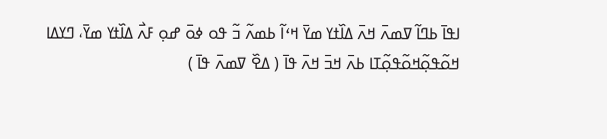ߊߟߊ߫ ߕߣߊ߬ ߜߘߍ߫ ߞߍ߫ ߡߊ߰ߙߌ ߘߌ߫ ߞߵߊ߬ ߕߘߍ߬ ߏ߬ ߟߋ ߦߋ߫ ߝߋ߲ ߓߍ߯ ߡߊ߰ߙߌ ߘߌ߫، ߣߌߡߊ ߞߋ߬ߟߋ߲߬ߞߋ߬ߟߋ߲߬ߠߊ ߕߍ߫ ߞߏ߫ ߞߍ߫ ߟߊ߫ ( ߡߐ߰ ߜߘߍ߫ ߟߊ߫ )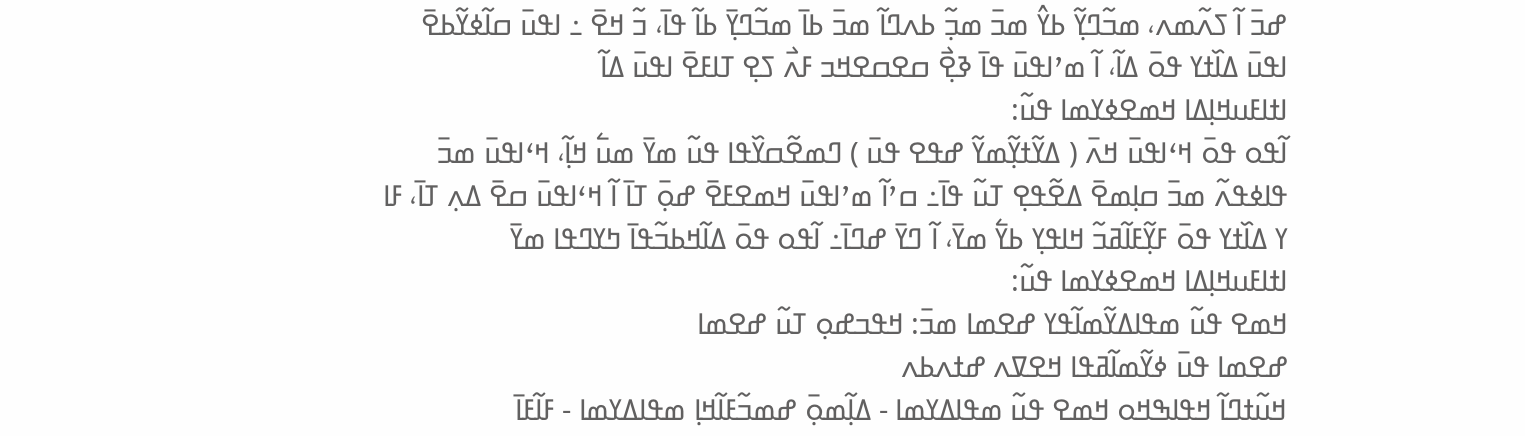ߝߏ߫ ߊ߬ ߖߍ߬ߘߍ، ߘߏ߬ߣߌ߲߬ ߕߌ߮ ߘߏ߫ ߘߏ߲߬ ߕߍߣߊ߬ ߘߏ߫ ߕߊ߫ ߘߏ߬ߣߌ߲߫ ߕߊ߬ ߟߊ߫، ߏ߬ ߞߐ߫ ߸ ߊߟߎ߫ ߛߊ߬ߦߌ߬ߕߐ߫ ߊߟߎ߫ ߡߊ߰ߙߌ ߟߋ߫ ߡߊ߬، ߊ߬ ߘߴߊߟߎ߫ ߟߊ߫ ߢߐ߲߯ ߛߐߛߐߞߏ ߓߍ߯ ߖߐ߲ ߠߊߓߐ߫ ߊߟߎ߫ ߡߊ߬
ߊߙߊߓߎߞߊ߲ߡߊ ߞߘߐߦߌߘߊ ߟߎ߬:
ߊ߬ߟߋ ߟߋ߫ ߞߵߊߟߎ߫ ߞߍ߫ ( ߡߌ߬ߙߌ߲߬ߘߌ߬ ߝߟߐ ߟߎ߫ ) ߣߘߐ߬ߛߌ߰ߟߊ ߟߎ߬ ߘߌ߫ ߘߎ߱ ߞߊ߲߬، ߞߵߊߟߎ߫ ߘߏ߫ ߟߊߦߟߍ߬ ߘߏ߫ ߛߊ߲ߘߐ߫ ߡߐ߬ߟߐ߲ ߠߎ߬ ߟߊ߫߸ ߛߴߊ߬ ߘߴߊߟߎ߫ ߞߘߐߓߐ߫ ߝߋ߲߫ ߠߊ߫ ߊ߬ ߞߵߊߟߎ߫ ߛߐ߫ ߡߍ߲ ߠߊ߫، ߓߊ ߌ ߡߊ߰ߙߌ ߟߋ߫ ߓߌ߲߬ߓߊ߬ߥߏ߬ ߞߊߟߌ߲ ߕߌ߱ ߘߌ߫، ߊ߬ ߣߌ߫ ߝߣߊ߫߸ ߊ߬ߟߋ ߟߋ߫ ߡߊ߬ߞߕߏ߬ߟߊ߫ ߤߌߣߟߊ ߘߌ߫
ߊߙߊߓߎߞߊ߲ߡߊ ߞߘߐߦߌߘߊ ߟߎ߬:
ߞߘߐ ߟߎ߬ ߘߟߊߡߌ߬ߘߊ߬ߟߌ ߝߐߘߊ ߘߏ߫: ߞߟߏߝߋ߲ ߠߎ߬ ߝߐߘߊ
ߝߐߘߊ ߟߎ߫ ߦߌ߬ߘߊ߬ߥߟߊ ߞߐߜߍ ߝߙߍߕߍ
ߞߎ߬ߙߣߊ߬ ߞߟߊߒߞߋ ߞߘߐ ߟߎ߬ ߘߟߊߡߌߘߊ - ߡߊ߲߬ߘߋ߲߫ ߝߘߏ߬ߓߊ߬ߞߊ߲ ߘߟߊߡߌߘߊ - ߓߊ߬ߓߊ߫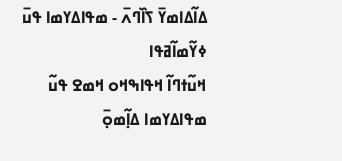ߡߊ߬ߡߊߘߌ߫ ߖߊ߰ߣߍ߫ - ߘߟߊߡߌߘߊ ߟߎ߫ ߦߌ߬ߘߊ߬ߥߟߊ
ߞߎ߬ߙߣߊ߬ ߞߟߊߒߞߋ ߞߘߐ ߟߎ߬ ߘߟߊߡߌߘߊ ߡߊ߲߬ߘߋ߲߫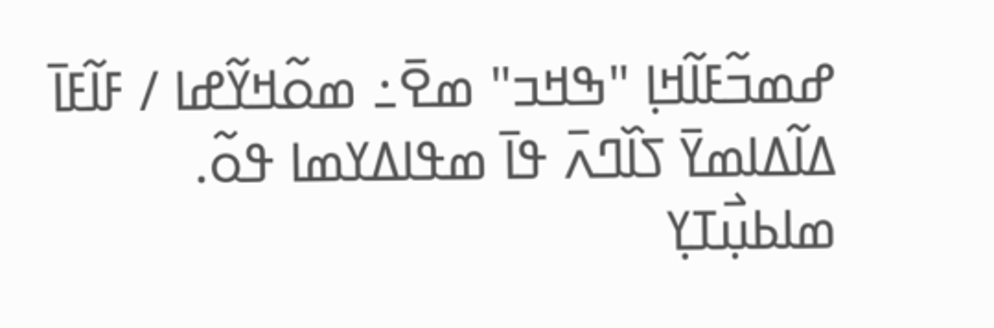ߝߘߏ߬ߓߊ߬ߞߊ߲ "ߒߞߏ" ߘߐ߫߸ ߘߋ߬ߞߌ߬ߝߊ / ߓߊ߬ߓߊ߫ ߡߊ߬ߡߊߘߌ߫ ߖߊ߰ߣߍ߫ ߟߊ߫ ߘߟߊߡߌߘߊ ߟߋ߬.
ߘߊߕߎ߲߯ߠߌ߲